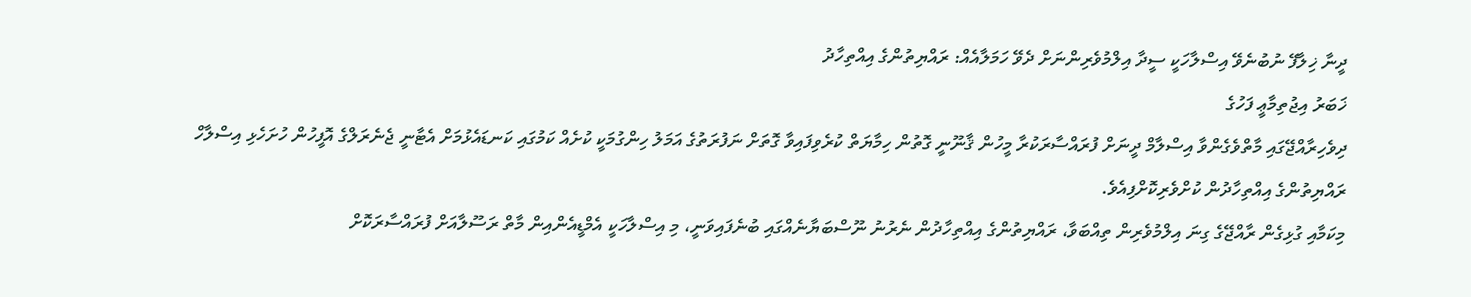ދީނާ ޚިލާފޭ ނުބުނެވޭ އިސްލާހަކީ ސީދާ އިލްމުވެރިންނަށް ދެވޭ ހަމަލާއެއް: ރައްޔިތުންގެ އިއްތިހާދު
ޚަބަރު އިޖުތިމާޢީ ފަހުގެ
ދިވެހިރާއްޖޭގައި މާތްވެގެންވާ އިސްލާމް ދީނަށް ފުރައްސާރަކުރާ މީހުން ޤާނޫނީ ގޮތުން ހިމާޔަތް ކުރެވިފައިވާ ގޮތަށް ނަފުރަތުގެ އަމަލު ހިންގުމަކީ ކުށެއް ކަމުގައި ކަނޑައެޅުމަށް އެޓާނީ ޖެނެރަލްގެ އޮފީހުން ހުށަހެޅި އިސްލާހް ރައްޔިތުންގެ އިއްތިހާދުން ކުށްވެރިކޮށްފިއެވެ.
މިކަމާއި ގުޅިގެން ރާއްޖޭގެ ގިނަ އިލްމުވެރިން ތިއްބަވާ، ރައްޔިތުންގެ އިއްތިހާދުން ނެރުނު ނޫސްބަޔާނެއްގައި ބުނެފައިވަނީ، މި އިސްލާހަކީ އެމްޑީއެންއިން މާތް ރަސޫލާއަށް ފުރައްސާރަކޮށް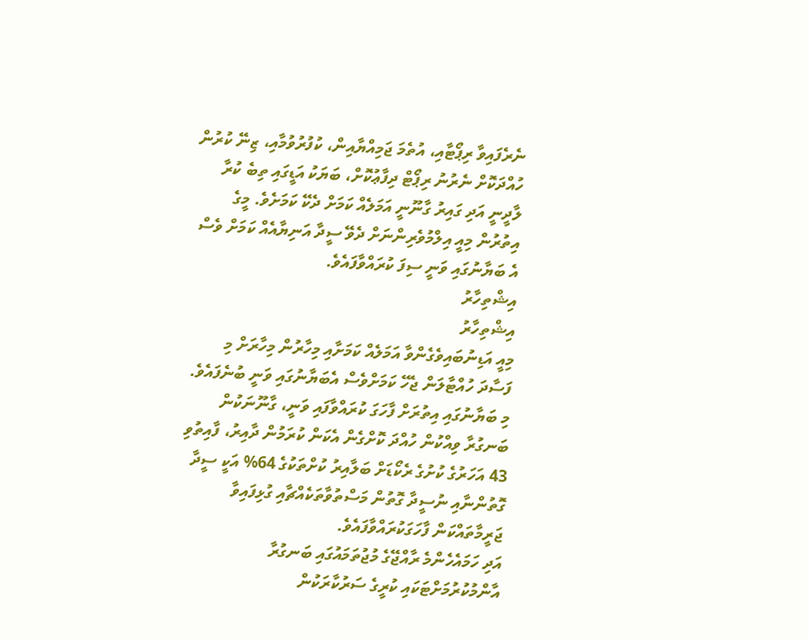ނެރެފައިވާ ރިޕޯޓާއި، އުތެމަ ޖަމިއްޔާއިން، ކުފުރުވުމާއި، ޒިނޭ ކުރުން ހުއްދަކޮށް ނެރުނު ރިޕޯޓް ދިފާޢުކޮށް، ބަޔަކު އަޑީގައި ތިބެ ކުރާ ލާދީނީ އަދި ގައިރު ގާނޫނީ އަމަލެއް ކަމަށް ދެކޭ ކަމަށެވެ. މީގެ އިތުރުން މިއީ އިލްމުވެރިންނަށް ދެވޭ ސީދާ އަނިޔާއެއް ކަމަށް ވެސް އެ ބަޔާނުގައި ވަނީ ސިފަ ކުރައްވާފައެވެ.
އިޝްތިހާރު
އިޝްތިހާރު
މިއީ އަޑިނުބައިވެގެންވާ އަމަލެއް ކަމަށާއި މިހާރުން މިހާރަށް މި ފަސާދަ ހުއްޓާލަން ޖެހޭ ކަމަށްވެސް އެބަޔާނުގައި ވަނީ ބުނެފައެވެ. މި ބަޔާނުގައި އިތުރަށް ފާހަގަ ކުރައްވާފައި ވަނީ، ގާނޫނަކުން ބަނގުރާ ވިއްކުން ހުއްދަ ކޮށްގެން އެކަން ކުރަމުން ދާއިރު، ފާއިތުވި 43 އަހަރުގެ ކުށުގެ ރެކޯޑަށް ބަލާއިރު ކުށްތަކުގެ 64% އަކީ ސީދާ ގޮތުންނާއި ނުސީދާ ގޮތުން މަސްތުވާތަކެއްޗާއި ގުޅިފައިވާ ޖަރީމާތައްކަން ފާހަގަކުރައްވާފައެވެ.
އަދި ހަމައެހެންމެ ރާއްޖޭގެ މުޖުތަމައުގައި ބަނގުރާ އާންމުކުރުމަށްޓަކައި ކުރީގެ ސަރުކާރަކުން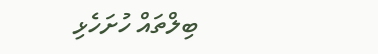ބިލްތައް ހުށަހެޅި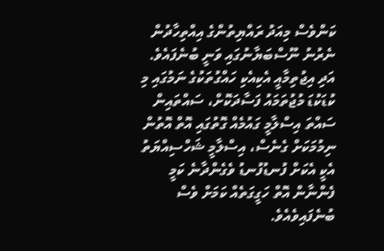ކަންވެސް މިއަދު ރައްޔިތުންގެ އިއްތިހާދުން ނެރުނު ނޫސްބަޔާނުގައި ވަނީ ބުނެފައެވެ. އަދި އިޖުތިމާއީ އެކިއެކި ހައްގުތަކުގެ ނަމުގައި މި ކުޑަކުޑަ މުޖުތަމައު ފަސާދަކޮށް، ސައްތައިން ސައްތަ އިސްލާމީ ގައުމެއް ގޮތުގައި އޮތް އޮތުން ނިމުމަކަށް ގެނެސް، އިސްލާމީ ޝަހްސިއްޔަތު އެކީ އެކަށް ފުނޑުފުނޑު ވެގެންދާނެ ކަމީ ފެންނާން އޮތް ހަގީގަތެއް ކަމަށް ވެސް ބުނެފައިވެއެވެ.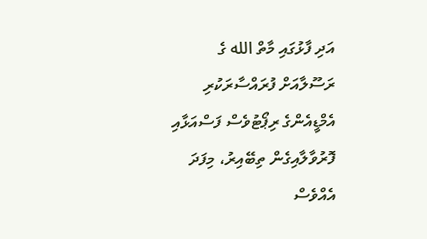އަދި ފާޅުގައި މާތް الله ގެ ރަސޫލާއަށް ފުރައްސާރަކުރި އެމްޑީއެންގެ ރިޕޯޓުވެސް ފަސްއަޅާއި ފޮރުވާލާއިގެން ތިބޭއިރު، މިފަދަ އެއްވެސް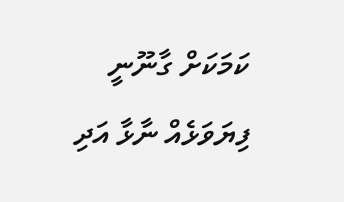ކަމަކަށް ގާނޫނީ ފިޔަވަޅެއް ނާޅާ އަދި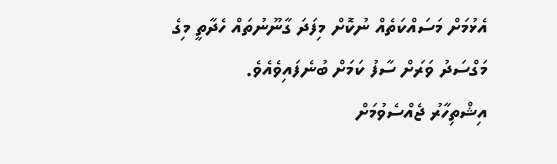އެޅުމަށް މަސައްކަތެއް ނުކޮށް މިފަދަ ގާނޫނުތައް ހެދާތީ މިގެ މަގްސަދު ވަރަށް ސާފު ކަމަށް ބުނެފައިވެއެވެ.
އިޝްތިހާރު ޖެއްސެވުމަށް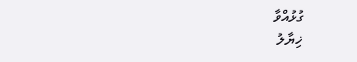ގުޅުއްވާ
ޚިޔާލު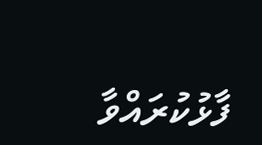ފާޅުކުރައްވާ